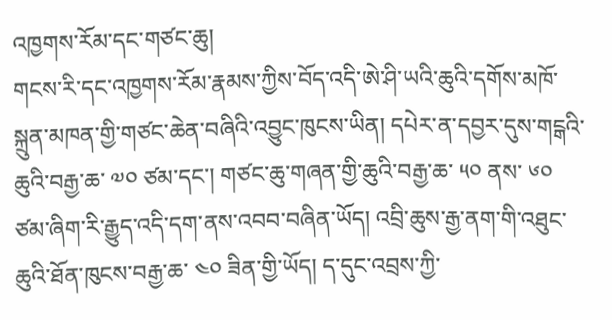འཁྱགས་རོམ་དང་གཙང་ཆུ།
གངས་རི་དང་འཁྱགས་རོམ་རྣམས་ཀྱིས་བོད་འདི་ཨེ་ཤི་ཡའི་ཆུའི་དགོས་མཁོ་སྐྲུན་མཁན་གྱི་གཙང་ཆེན་བཞིའི་འབྱུང་ཁུངས་ཡིན། དཔེར་ན་དབྱར་དུས་གངྒའི་ཆུའི་བརྒྱ་ཆ་ ༧༠ ཙམ་དང་། གཙང་ཆུ་གཞན་གྱི་ཆུའི་བརྒྱ་ཆ་ ༥༠ ནས་ ༦༠ ཙམ་ཞིག་རི་རྒྱུད་འདི་དག་ནས་འབབ་བཞིན་ཡོད། འབྲི་ཆུས་རྒྱ་ནག་གི་འཐུང་ཆུའི་ཐོན་ཁུངས་བརྒྱ་ཆ་ ༤༠ ཟིན་གྱི་ཡོད། ད་དུང་འབྲས་ཀྱི་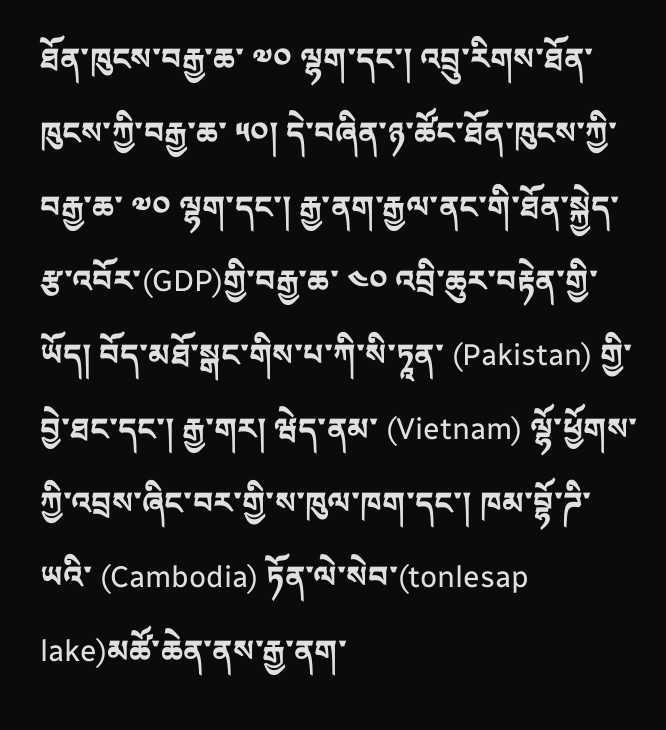ཐོན་ཁུངས་བརྒྱ་ཆ་ ༧༠ ལྷག་དང་། འབྲུ་རིགས་ཐོན་ཁུངས་ཀྱི་བརྒྱ་ཆ་ ༥༠། དེ་བཞིན་ཉ་ཚོང་ཐོན་ཁུངས་ཀྱི་བརྒྱ་ཆ་ ༧༠ ལྷག་དང་། རྒྱ་ནག་རྒྱལ་ནང་གི་ཐོན་སྐྱེད་རྩ་འབོར་(GDP)གྱི་བརྒྱ་ཆ་ ༤༠ འབྲི་ཆུར་བརྟེན་གྱི་ཡོད། བོད་མཐོ་སྒང་གིས་པ་ཀི་སི་ཏཱན་ (Pakistan) གྱི་བྱེ་ཐང་དང་། རྒྱ་གར། ཝེད་ནམ་ (Vietnam) ལྷོ་ཕྱོགས་ཀྱི་འབྲས་ཞིང་བར་གྱི་ས་ཁུལ་ཁག་དང་། ཁམ་བྷོ་ཌི་ཡའི་ (Cambodia) ཏོན་ལེ་སེབ་(tonlesap lake)མཚོ་ཆེན་ནས་རྒྱ་ནག་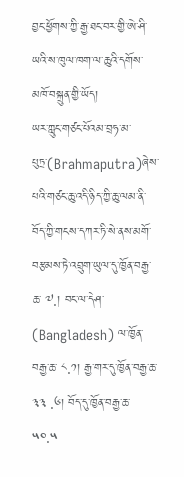བྱང་ཕྱོགས་ཀྱི་རྒྱ་ཐང་བར་གྱི་ཨེ་ཤི་ཡའི་ས་ཁུལ་ཁག་ལ་ཆུའི་དགོས་མཁོ་བསྐྲུན་གྱི་ཡོད།
ཡར་ཀླུང་གཙང་པོའམ་བྲཧ་མ་པུཏྲ་(Brahmaputra)ཞེས་པའི་གཙང་ཆུ་འདི་ཉིད་ཀྱི་ཆུ་ལམ་ནི་བོད་ཀྱི་གངས་དཀར་ཏི་སེ་ནས་མགོ་བརྩམས་ཏེ་འབྲུག་ཡུལ་དུ་ཁྱོན་བརྒྱ་ཆ་ ༧.། བང་ལ་དེཤ་ (Bangladesh) ལ་ཁྱོན་བརྒྱ་ཆ་ ༨.༡། རྒྱ་གར་དུ་ཁྱོན་བརྒྱ་ཆ་ ༣༣ .༦། བོད་དུ་ཁྱོན་བརྒྱ་ཆ་ ༥༠.༥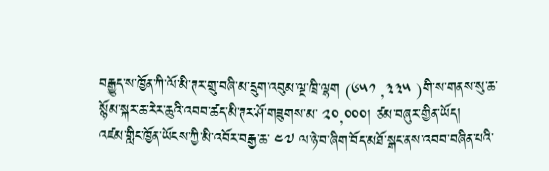བརྒྱུད་ས་ཁྱོན་ཀི་ལོ་མི་ཊར་གྲུ་བཞི་མ་དྲུག་འབུམ་ལྔ་ཁྲི་ལྷག (༦༥༡ ,༣༣༥ )གི་ས་གནས་སུ་ཆ་སྙོམ་སྐར་ཆ་རེར་ཆུའི་འབབ་ཚད་མི་ཊར་ཤོ་གཟུགས་མ་ ༢༠,༠༠༠། ཙམ་བཞུར་གྱིན་ཡོད།
འཛམ་གླིང་ཁྱོན་ཡོངས་ཀྱི་མི་འབོར་བརྒྱ་ཆ་ ༤༧ ལ་ཉེ་བ་ཞིག་བོད་མཐོ་སྒང་ནས་འབབ་བཞིན་པའི་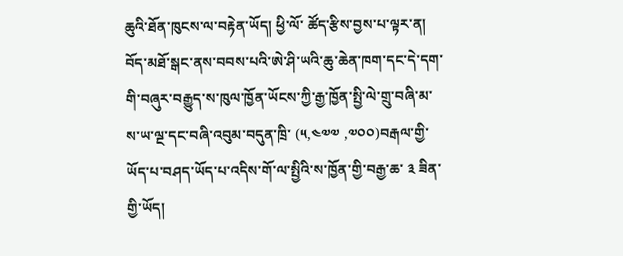ཆུའི་ཐོན་ཁུངས་ལ་བརྟེན་ཡོད། ཕྱི་ལོ་ ཚོད་རྩིས་བྱས་པ་ལྟར་ན། བོད་མཐོ་སྒང་ནས་བབས་པའི་ཨེ་ཤི་ཡའི་ཆུ་ཆེན་ཁག་དང་དེ་དག་གི་བཞུར་བརྒྱུད་ས་ཁུལ་ཁྱོན་ཡོངས་ཀྱི་རྒྱ་ཁྱོན་སྤྱི་ལེ་གྲུ་བཞི་མ་ས་ཡ་ལྔ་དང་བཞི་འབུམ་བདུན་ཁྲི་ (༥,༤༧༧ ,༧༠༠)བརྒལ་གྱི་ཡོད་པ་བཤད་ཡོད་པ་འདིས་གོ་ལ་སྤྱིའི་ས་ཁྱོན་གྱི་བརྒྱ་ཆ་ ༣ ཟིན་གྱི་ཡོད།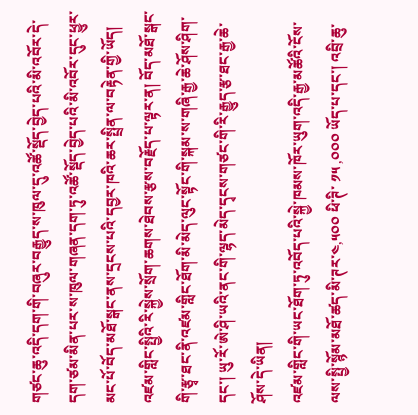གཙང་ཆུ་འདི་དག་གི་བཞུར་བརྒྱུད་ས་ཁུལ་དུ་འཚོ་སྡོད་བྱེད་པའི་མི་འབོར་དེ་དག་ཙམ་མིན་པར་ས་ཁུལ་གཞན་དག་ཏུ་འཚོ་སྡོད་བྱེད་པའི་མི་འབོར་དུང་ཕྱུར་མང་པོ་བོད་མཐོ་སྒང་ནས་དྲངས་པའི་དབྱར་ཁའི་ཆར་སྤྲིན་ལ་བརྟེན་གྱི་ཡོད། འཛམ་གླིང་སྤྱིའི་རི་སྐྱེས་སྲོག་ཆགས་ཐེབས་རྩས་བརྗོད་པ་ལྟར་ན། བོད་མཐོ་སྒང་གི་རྩྭ་ཐང་ནི་འཛམ་གླིང་ཐོག་མི་མེད་ལུང་སྟོང་གི་སྐམ་ས་གཞི་རྒྱ་ཆེ་ཤོས་ཤིག་དང་། ཡུ་རོ་ཨེ་ཤི་ཡའི་ནང་གི་ལྷད་མེད་དྭངས་གཙང་གི་རི་རྒྱུད་རྩ་ཐང་རྒྱ་ཆེ་ཤོས་དེ་ཡིན།
འཛམ་གླིང་གི་ཡང་ཐོག་ཏུ་འབོད་པའི་སྐྱེ་ཁམས་ཁོར་ཡུག་འདི་རྒྱ་མཚོའི་ངོས་ལས་སྤྱི་སྙོམ་མཐོ་ཚད་མི་ཊར་༤,༥༠༠ ཕི་ཊི་ ༡༥ ,༠༠༠ ཡོད་པ་དང་། འབྲི་ཆུ་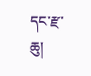དང་རྫ་ཆུ།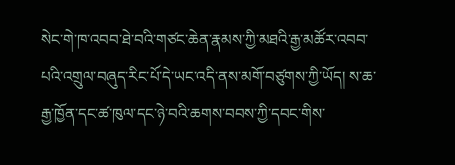སེང་གེ་ཁ་འབབ་ཐེ་བའི་གཙང་ཆེན་རྣམས་ཀྱི་མཐའི་རྒྱ་མཚོར་འབབ་པའི་འགྲུལ་བཞུད་རིང་པོ་དེ་ཡང་འདི་ནས་མགོ་བཙུགས་ཀྱི་ཡོད། ས་ཆ་རྒྱ་ཁྱོན་དང་ཚ་ཁུལ་དང་ཉེ་བའི་ཆགས་བབས་ཀྱི་དབང་གིས་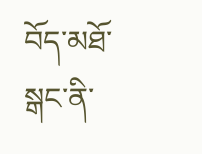བོད་མཐོ་སྒང་ནི་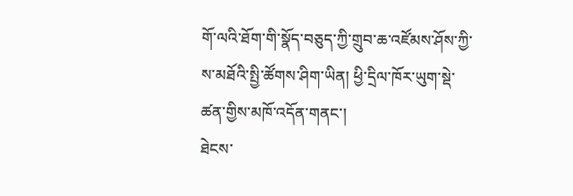གོ་ལའི་ཐོག་གི་སྣོད་བཅུད་ཀྱི་གྲུབ་ཆ་འཛོམས་ཤོས་ཀྱི་ས་མཐོའི་སྤྱི་ཚོགས་ཤིག་ཡིན། ཕྱི་དྲིལ་ཁོར་ཡུག་སྡེ་ཚན་གྱིས་མཁོ་འདོན་གནང་།
ཐེངས་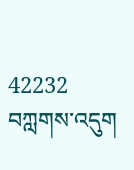42232 བཀླགས་འདུག